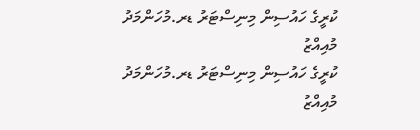ކުރީގެ ހައުސިން މިނިސްޓަރު ޑރ.މުހަންމަދު މުއިއްޒު
ކުރީގެ ހައުސިން މިނިސްޓަރު ޑރ.މުހަންމަދު މުއިއްޒު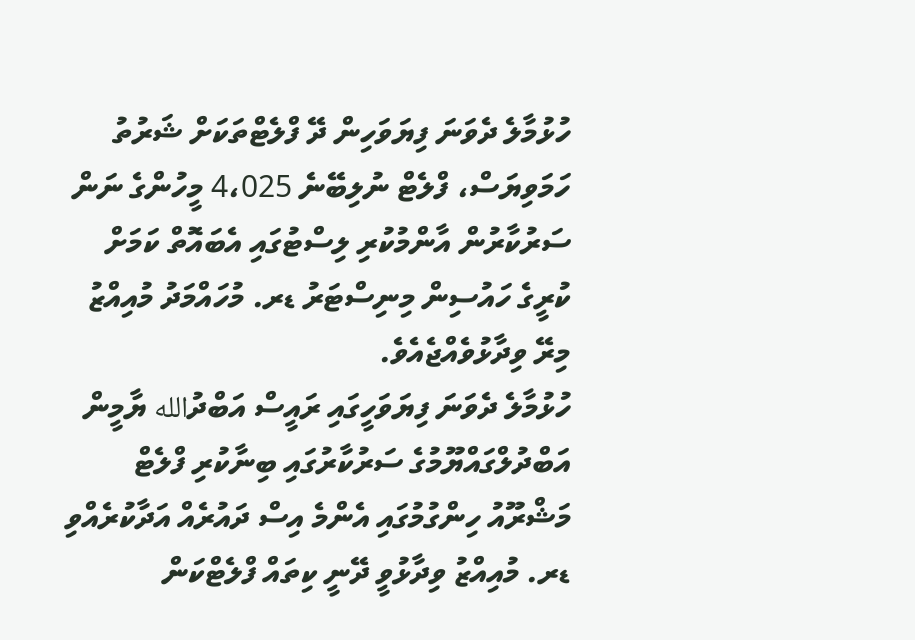ހުޅުމާލެ ދެވަނަ ފިޔަވަހިން ދޭ ފްލެޓްތަކަށް ޝަރުތު ހަމަވިޔަސް، ފްލެޓް ނުލިބޭނެ 4،025 މީހުންގެ ނަން ސަރުކާރުން އާންމުކުރި ލިސްޓުގައި އެބައޮތް ކަމަށް ކުރީގެ ހައުސިން މިނިސްޓަރު ޑރ. މުހައްމަދު މުއިއްޒު މިރޭ ވިދާޅުވެއްޖެއެވެ.
ހުޅުމާލެ ދެވަނަ ފިޔަވަހީގައި ރައީސް އަބްދުالله ޔާމީން އަބްދުލްގައްޔޫމުގެ ސަރުކާރުގައި ބިނާކުރި ފްލެޓް މަޝްރޫއު ހިންގުމުގައި އެންމެ އިސް ދައުރެއް އަދާކުރެއްވި ޑރ. މުއިއްޒު ވިދާޅުވީ ދޭނީ ކިތައް ފްލެޓްކަން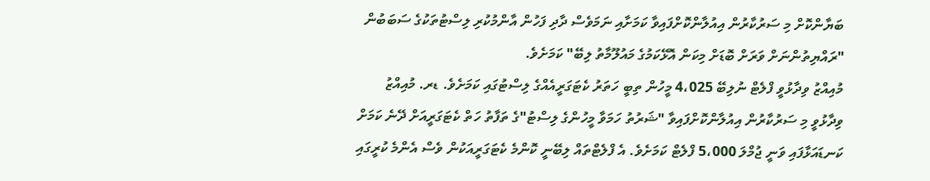ބަޔާންކޮށް މި ސަރުކާރުން އިއުލާންކޮށްފައިވާ ކަމަށާއި ނަމަވެސް ދާދި ފަހުން އާންމުކުރި ލިސްޓުތަކުގެ ސަބަބުން "ރައްޔިތުންނަށް ވަރަށް ބޮޑަށް މިކަން އޮޅޭކަމުގެ މައުލޫމާތު ލިބޭ" ކަމަށެވެ.
މުއިއްޒު ވިދާޅުވީ ފްލެޓް ނުލިބޭ 4،025 މީހުން ތިބީ ހަތަރު ކެޓަގަރީއެއްގެ ލިސްޓުގައި ކަމަށެވެ. ޑރ. މުއިއްޒު ވިދާޅުވީ މި ސަރުކާރުން އިއުލާންކޮށްފައިވާ "ޝަރުތު ހަމަވާ މީހުންގެ ލިސްޓު"ގެ ތަފާތު ހަތް ކެޓަގަރީއަށް ދޭނެ ކަމަށް ކަނޑައަޅާފައި ވަނީ ޖުމްލަ 5،000 ފްލެޓް ކަމަށެވެ. އެ ފްލެޓްތައް ލިބޭނީ ކޮންމެ ކެޓަގަރީއަކުން ވެސް އެންމެ ކުރީގައި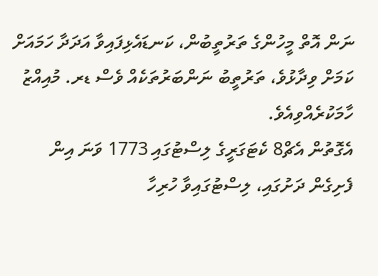ނަން އޮތް މީހުންގެ ތަރުތީބުން، ކަނޑައެޅިފައިވާ އަދަދާ ހަމައަށް ކަމަށް ވިދާޅުވެ، ތަރުތީބު ނަންބަރުތަކެއް ވެސް ޑރ. މުއިއްޒު ހާމަކުރެއްވިއެވެ.
އެގޮތުން އެޗް8 ކެޓަގަރީގެ ލިސްޓުގައި 1773 ވަނަ އިން ފެށިގެން ދަށުގައި، ލިސްޓުގައިވާ ހުރިހާ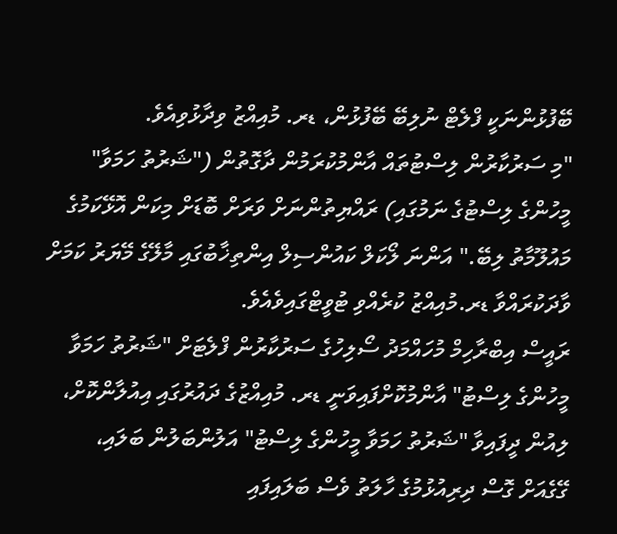ބޭފުޅުންނަކީ ފްލެޓް ނުލިބޭ ބޭފުޅުން، ޑރ. މުއިއްޒު ވިދާޅުވިއެވެ.
"މި ސަރުކާރުން ލިސްޓުތައް އާންމުކުރަމުން ދާގޮތުން ("ޝަރުތު ހަމަވާ" މީހުންގެ ލިސްޓުގެ ނަމުގައި) ރައްޔިތުންނަށް ވަރަށް ބޮޑަށް މިކަން އޮޅޭކަމުގެ މައުލޫމާތު ލިބޭ." އަންނަ ލޯކަލް ކައުންސިލް އިންތިޚާބުގައި މާލޭގެ މޭޔަރު ކަމަށް ވާދަކުރައްވާ ޑރ.މުއިއްޒު ކުރެއްވި ޓުވީޓްގައިވެއެވެ.
ރައީސް އިބްރާހިމް މުހައްމަދު ސޯލިހުގެ ސަރުކާރުން ފްލެޓަށް "ޝަރުތު ހަމަވާ މީހުންގެ ލިސްޓު" އާންމުކޮށްފައިވަނީ ޑރ. މުއިއްޒުގެ ދައުރުގައި އިއުލާންކޮށް، ލިއުން ދީފައިވާ "ޝަރުތު ހަމަވާ މީހުންގެ ލިސްޓު" އަލުންބަލުން ބަލައި، ގޭގެއަށް ގޮސް ދިރިއުޅުމުގެ ހާލަތު ވެސް ބަލައިފައި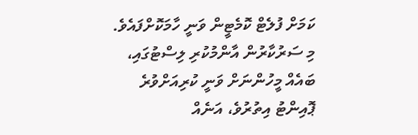ކަމަށް ފުލެޓް ކޮމެޓީން ވަނީ ހާމަކޮށްފައެވެ.
މި ސަރުކާރުން އާންމުކުރި ލިސްޓުގައި، ބައެއް މީހުންނަށް ވަނީ ކުރިއަށްވުރެ ޕޮއިންޓު އިތުރުވެ، އަނެއް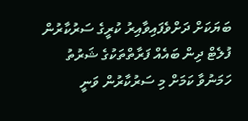ބަޔަކަށް ދަށްވެފައިވާއިރު ކުރީގެ ސަރުކާރުން ފުލެޓް ދިން ބައެއް ފަރާތްތަކުގެ ޝަރުތު ހަމަނުވާ ކަމަށް މި ސަރުކާރުން ވަނީ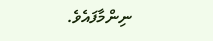ނިންމާފައެވެ.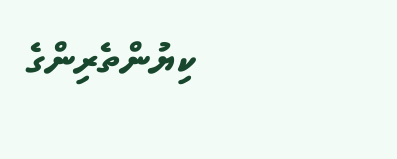ކިޔުންތެރިންގެ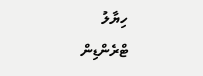ހިޔާލު
ޓްރެންޑިން